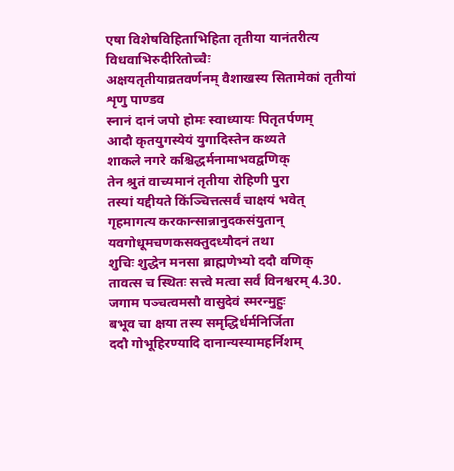एषा विशेषविहिताभिहिता तृतीया यानंतरीत्य विधवाभिरुदीरितोच्चैः
अक्षयतृतीयाव्रतवर्णनम् वैशाखस्य सितामेकां तृतीयां शृणु पाण्डव
स्नानं दानं जपो होमः स्वाध्यायः पितृतर्पणम्
आदौ कृतयुगस्येयं युगादिस्तेन कथ्यते
शाकले नगरे कश्चिद्धर्मनामाभवद्वणिक्
तेन श्रुतं वाच्यमानं तृतीया रोहिणी पुरा
तस्यां यद्दीयते किंञ्चित्तत्सर्वं चाक्षयं भवेत्
गृहमागत्य करकान्सान्नानुदकसंयुतान्
यवगोधूमचणकसक्तुदध्यौदनं तथा
शुचिः शुद्धेन मनसा ब्राह्मणेभ्यो ददौ वणिक्
तावत्स च स्थितः सत्त्वे मत्वा सर्वं विनश्वरम् 4.30.
जगाम पञ्चत्वमसौ वासुदेवं स्मरन्मुहुः
बभूव चा क्षया तस्य समृद्धिर्धर्मनिर्जिता
ददौ गोभूहिरण्यादि दानान्यस्यामहर्निशम्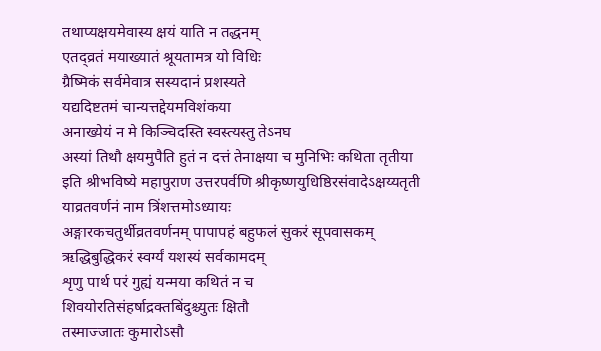तथाप्यक्षयमेवास्य क्षयं याति न तद्धनम्
एतद्व्रतं मयाख्यातं श्रूयतामत्र यो विधिः
ग्रैष्मिकं सर्वमेवात्र सस्यदानं प्रशस्यते
यद्यदिष्टतमं चान्यत्तद्देयमविशंकया
अनाख्येयं न मे किञ्चिदस्ति स्वस्त्यस्तु तेऽनघ
अस्यां तिथौ क्षयमुपैति हुतं न दत्तं तेनाक्षया च मुनिभिः कथिता तृतीया
इति श्रीभविष्ये महापुराण उत्तरपर्वणि श्रीकृष्णयुधिष्ठिरसंवादेऽक्षय्यतृती याव्रतवर्णनं नाम त्रिंशत्तमोऽध्यायः
अङ्गारकचतुर्थीव्रतवर्णनम् पापापहं बहुफलं सुकरं सूपवासकम्
ऋद्धिबुद्धिकरं स्वर्ग्यं यशस्यं सर्वकामदम्
शृणु पार्थ परं गुह्यं यन्मया कथितं न च
शिवयोरतिसंहर्षाद्रक्तबिंदुश्च्युतः क्षितौ
तस्माज्जातः कुमारोऽसौ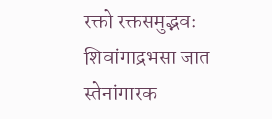रक्तो रक्तसमुद्भवः
शिवांगाद्रभसा जात स्तेनांगारक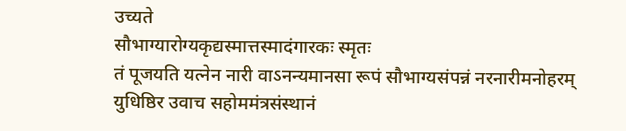उच्यते
सौभाग्यारोग्यकृद्यस्मात्तस्मादंगारकः स्मृतः
तं पूजयति यत्नेन नारी वाऽनन्यमानसा रूपं सौभाग्यसंपन्नं नरनारीमनोहरम्
युधिष्ठिर उवाच सहोममंत्रसंस्थानं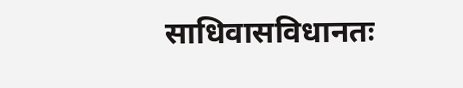साधिवासविधानतः